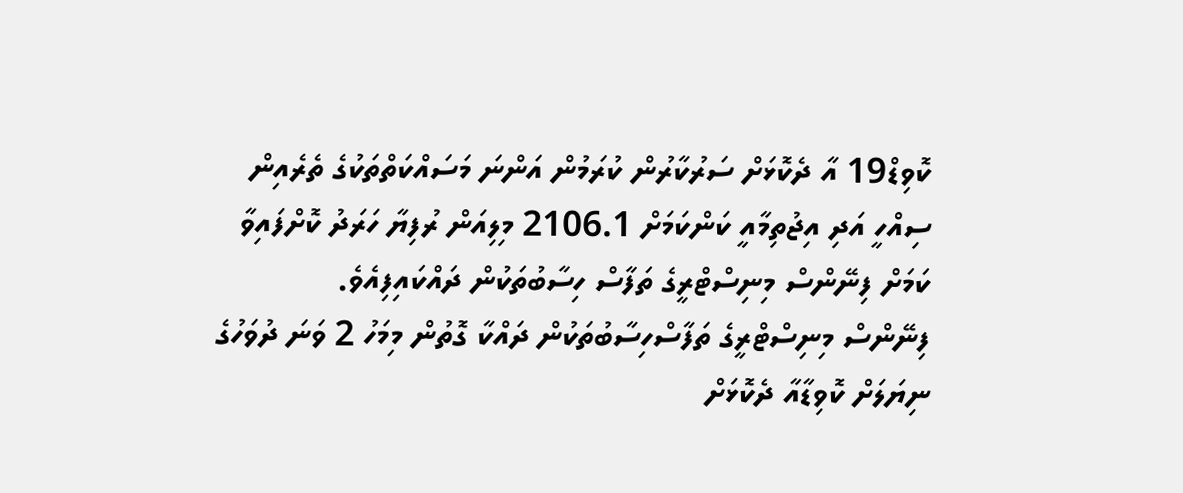ކޮވިޑް19 އާ ދެކޮޅަށް ސަރުކާރުން ކުރަމުން އަންނަ މަސައްކަތްތަކުގެ ތެރެއިން ސިއްހީ އަދި އިޖުތިމާއީ ކަންކަމަށް 2106.1 މިލިއަން ރުފިޔާ ހަރަދު ކޮށްފައިވާ ކަމަށް ފިނޭންސް މިނިސްޓްރީގެ ތަފާސް ހިސާބުތަކުން ދައްކައިފިއެވެ.
ފިނޭންސް މިނިސްޓްރީގެ ތަފާސްހިސާބުތަކުން ދައްކާ ގޮތުން މިމަހު 2 ވަނަ ދުވަހުގެ ނިޔަލަށް ކޮވިޑާއާ ދެކޮޅަށް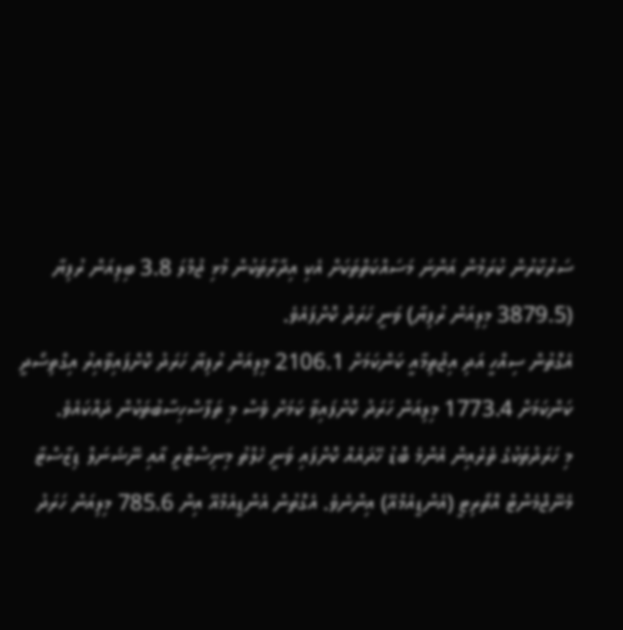ސަރުކާރުން ކުރަމުން އަންނަ މަސައްކަތްތަކަށް އެކި އިދާރާތަކުން މުޅި ޖުމްލަ 3.8 ބިލިއަން ރުފިޔާ (3879.5 މިލިއަން ރުފިޔާ) ވަނީ ހަރަދު ކޮށްފައެވެ.
އެގޮތުން ސިއްހީ އަދި އިޖުތިމާއީ ކަންކަމަށް 2106.1 މިލިއަން ރުފިޔާ ހަރަދު ކޮށްފައިވާއިރު އިގްތިސޯދީ ކަންކަމަށް 1773.4 މިލިއަން ހަރަދު ކޮށްފައިވާ ކަމަށް ވެސް މި ތަފާސްހިސާބުތަކުން ދައްކައެވެ.
މި ހަރަދުތަކުގެ ތެރެއިން އެންމެ ބޮޑު ހޭދައެއް ކޮށްފައި ވަނީ ހެލްތު މިނިސްޓްރީ އާއި ނޭޝަނަލް ޑިޒާސްޓާ މެނޭޖްމެންޓް އޮތޯރިޓީ (އެންޑީއެމްއޭ) އިންނެވެ. އެގޮތުން އެންޑީއެމްއޭ އިން 785.6 މިލިއަން ހަރަދު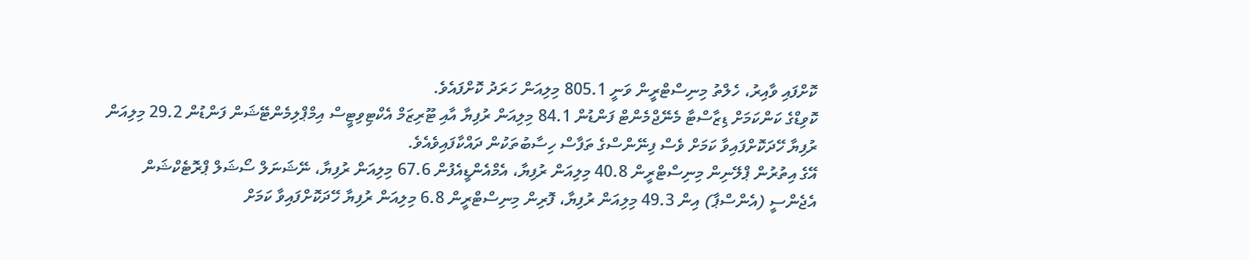ކޮށްފައި ވާއިރު، ހެލްތު މިނިސްޓްރީން ވަނީ 805.1 މިލިއަން ހަރަދު ކޮށްފައެވެ.
ކޮވިޑްގެ ކަންކަމަށް ޑިޒާސްޓާ މެނޭޖްމެންޓް ފަންޑުން 84.1 މިލިއަން ރުފިޔާ އާއި ޓޫރިޒަމް އެކްޓިވިޓީސް އިމްޕްލިމެންޓޭޝަން ފަންޑުން 29.2 މިލިއަން ރުފިޔާ ހޭދަކޮށްފައިވާ ކަމަށް ވެސް ފިނޭންސްގެ ތަފާސް ހިސާބުތަކުން ދައްކާފައިވެއެވެ.
އޭގެ އިތުރުން ޕްލޭނިން މިނިސްޓްރީން 40.8 މިލިއަން ރުފިޔާ، އެމްއެންޑީއެފުން 67.6 މިލިއަން ރުފިޔާ، ނޭޝަނަލް ސޯޝަލް ޕްރޮޓެކްޝަން އެޖެންސީ (އެންސްޕާ) އިން 49.3 މިލިއަން ރުފިޔާ، ފޮރިން މިނިސްޓްރީން 6.8 މިލިއަން ރުފިޔާ ހޭދަކޮށްފައިވާ ކަމަށް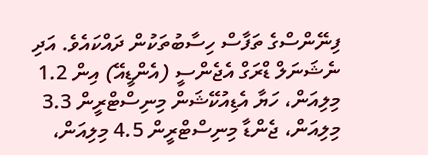ފިނޭންސްގެ ތަފާސް ހިސާބުތަކުން ދައްކައެވެ. އަދި ނެޝަނަލް ޑްރަގް އެޖެންސީ (އެންޑީއޭ) އިން 1.2 މިލިއަން، ހަޔާ އެޑިއުކޭޝަން މިނިސްޓްރީން 3.3 މިލިއަން، ޖެންޑާ މިނިސްޓްރީން 4.5 މިލިއަން،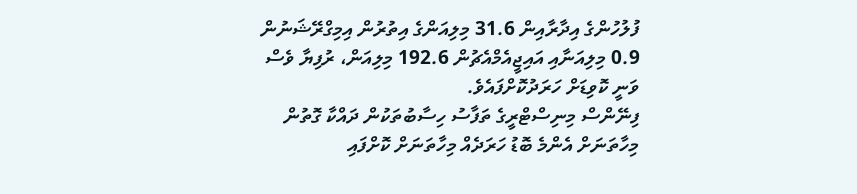ފުލުހުންގެ އިދާރާއިން 31.6 މިލިއަންގެ އިތުރުން އިމިގްރޭޝަނުން 0.9 މިލިއަނާއި އައިޖީއެމްއެޗުން 192.6 މިލިއަން، ރުފިޔާ ވެސް ވަނީ ކޮވިޑަށް ހަރަދުކޮށްފައެވެ.
ފިނޭންސް މިނިސްޓްރީގެ ތަފާސު ހިސާބުތަކުން ދައްކާ ގޮތުން މިހާތަނަށް އެންމެ ބޮޑު ހަރަދެއް މިހާތަނަށް ކޮށްފައި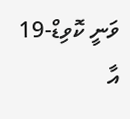ވަނީ ކޮވިޑް-19 އާ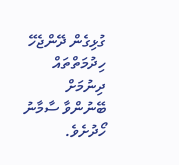ގުޅިގެން ދޭންޖެހޭ ހިދުމަތްތައް ދިނުމަށް ބޭނުންވާ ސާމާނު ހޯދުށެވެ.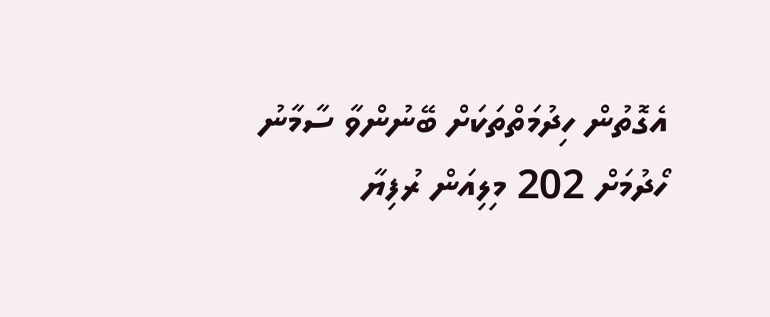އެގޮތުން ހިދުމަތްތަކަށް ބޭނުންވާ ސާމާނު ހޯދުމަށް 202 މިލިއަން ރުފިޔާ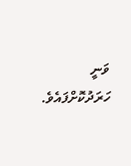ވަނީ ހަރަދުކޮށްފައެވެ.